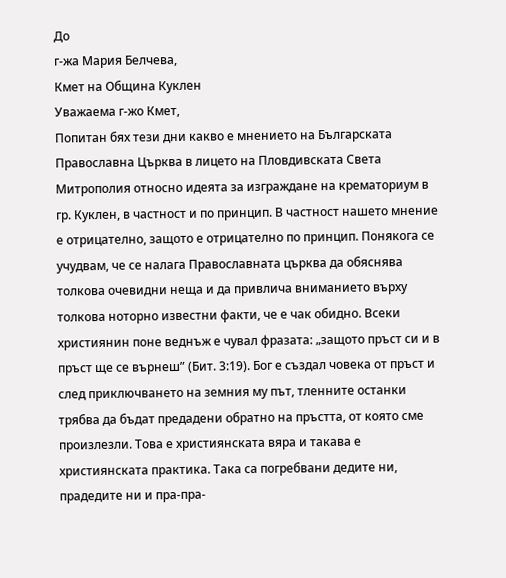До
г-жа Мария Белчева,
Кмет на Община Куклен
Уважаема г-жо Кмет,
Попитан бях тези дни какво е мнението на Българската Православна Църква в лицето на Пловдивската Света Митрополия относно идеята за изграждане на крематориум в гр. Куклен, в частност и по принцип. В частност нашето мнение е отрицателно, защото е отрицателно по принцип. Понякога се учудвам, че се налага Православната църква да обяснява толкова очевидни неща и да привлича вниманието върху толкова ноторно известни факти, че е чак обидно. Всеки християнин поне веднъж е чувал фразата: „защото пръст си и в пръст ще се върнеш” (Бит. 3:19). Бог е създал човека от пръст и след приключването на земния му път, тленните останки трябва да бъдат предадени обратно на пръстта, от която сме произлезли. Това е християнската вяра и такава е християнската практика. Така са погребвани дедите ни, прадедите ни и пра-пра-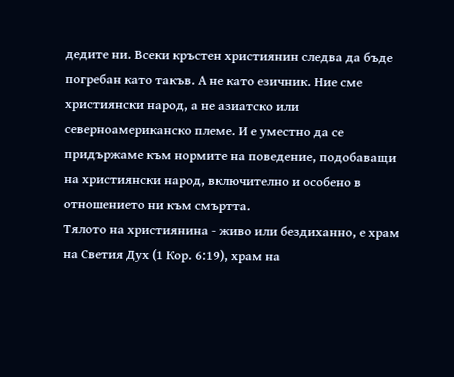дедите ни. Всеки кръстен християнин следва да бъде погребан като такъв. А не като езичник. Ние сме християнски народ, а не азиатско или северноамериканско племе. И е уместно да се придържаме към нормите на поведение, подобаващи на християнски народ, включително и особено в отношението ни към смъртта.
Тялото на християнина - живо или бездиханно, е храм на Светия Дух (1 Кор. 6:19), храм на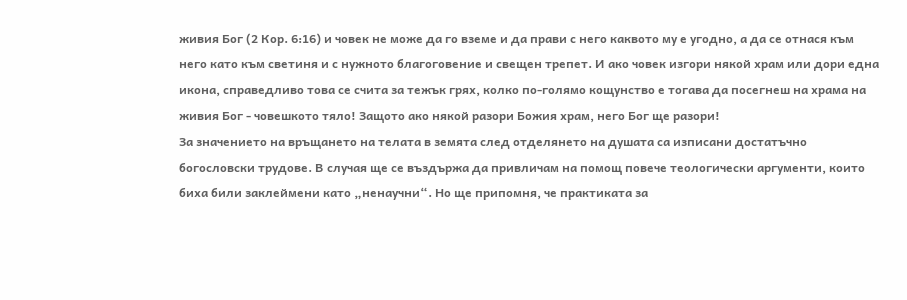живия Бог (2 Кор. 6:16) и човек не може да го вземе и да прави с него каквото му е угодно, а да се отнася към него като към светиня и с нужното благоговение и свещен трепет. И ако човек изгори някой храм или дори една икона, справедливо това се счита за тежък грях, колко по-голямо кощунство е тогава да посегнеш на храма на живия Бог - човешкото тяло! Защото ако някой разори Божия храм, него Бог ще разори!
За значението на връщането на телата в земята след отделянето на душата са изписани достатъчно богословски трудове. В случая ще се въздържа да привличам на помощ повече теологически аргументи, които биха били заклеймени като „ненаучни“. Но ще припомня, че практиката за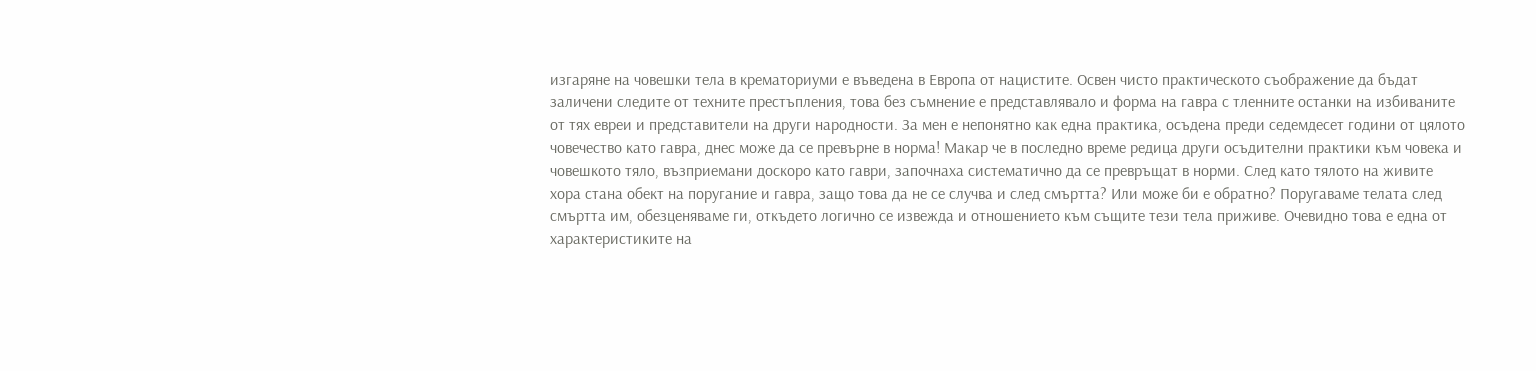изгаряне на човешки тела в крематориуми е въведена в Европа от нацистите. Освен чисто практическото съображение да бъдат заличени следите от техните престъпления, това без съмнение е представлявало и форма на гавра с тленните останки на избиваните от тях евреи и представители на други народности. За мен е непонятно как една практика, осъдена преди седемдесет години от цялото човечество като гавра, днес може да се превърне в норма! Макар че в последно време редица други осъдителни практики към човека и човешкото тяло, възприемани доскоро като гаври, започнаха систематично да се превръщат в норми. След като тялото на живите хора стана обект на поругание и гавра, защо това да не се случва и след смъртта? Или може би е обратно? Поругаваме телата след смъртта им, обезценяваме ги, откъдето логично се извежда и отношението към същите тези тела приживе. Очевидно това е една от характеристиките на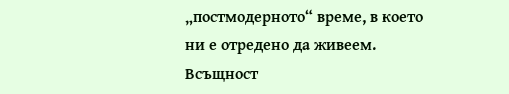„постмодерното“ време, в което ни е отредено да живеем.
Всъщност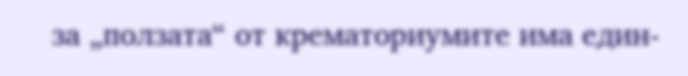за „ползата“ от крематориумите има един-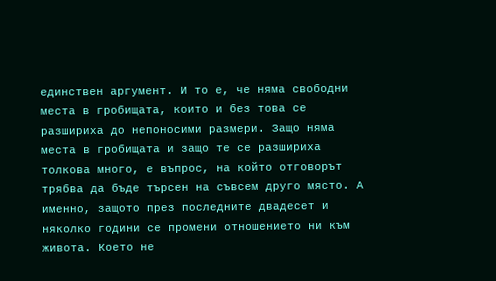единствен аргумент. И то е, че няма свободни места в гробищата, които и без това се разшириха до непоносими размери. Защо няма места в гробищата и защо те се разшириха толкова много, е въпрос, на който отговорът трябва да бъде търсен на съвсем друго място. А именно, защото през последните двадесет и няколко години се промени отношението ни към живота. Което не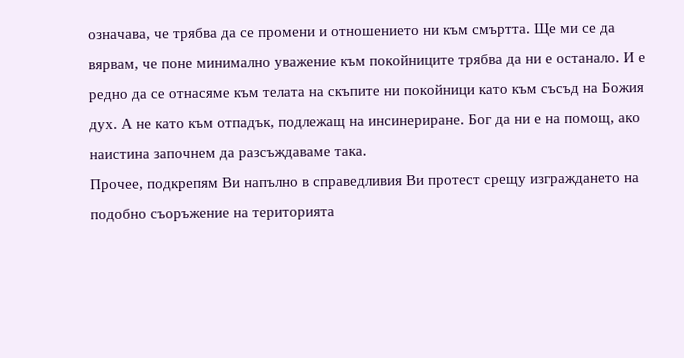означава, че трябва да се промени и отношението ни към смъртта. Ще ми се да вярвам, че поне минимално уважение към покойниците трябва да ни е останало. И е редно да се отнасяме към телата на скъпите ни покойници като към съсъд на Божия дух. А не като към отпадък, подлежащ на инсинериране. Бог да ни е на помощ, ако наистина започнем да разсъждаваме така.
Прочее, подкрепям Ви напълно в справедливия Ви протест срещу изграждането на подобно съоръжение на територията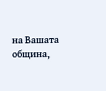на Вашата община,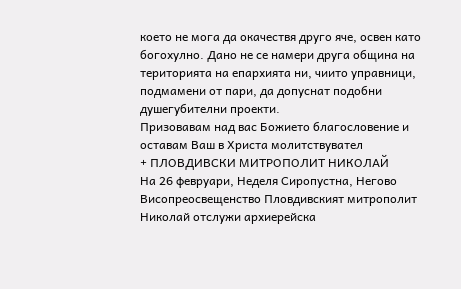което не мога да окачествя друго яче, освен като богохулно. Дано не се намери друга община на територията на епархията ни, чиито управници, подмамени от пари, да допуснат подобни душегубителни проекти.
Призовавам над вас Божието благословение и оставам Ваш в Христа молитствувател
+ ПЛОВДИВСКИ МИТРОПОЛИТ НИКОЛАЙ
На 26 февруари, Неделя Сиропустна, Негово Висопреосвещенство Пловдивският митрополит Николай отслужи архиерейска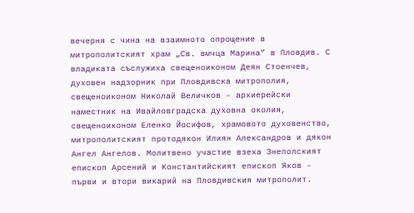вечерня с чина на взаимното опрощение в митрополитският храм „Св. вмчца Марина” в Пловдив. С владиката съслужиха свещеноиконом Деян Стоенчев, духовен надзорник при Пловдивска митрополия, свещеноиконом Николай Величков – архиерейски наместник на Ивайловградска духовна околия, свещеноиконом Еленко Йосифов, храмовото духовенство, митрополитският протодякон Илиян Александров и дякон Ангел Ангелов. Молитвено участие взеха Знеполският епископ Арсений и Константийският епископ Яков – първи и втори викарий на Пловдивския митрополит.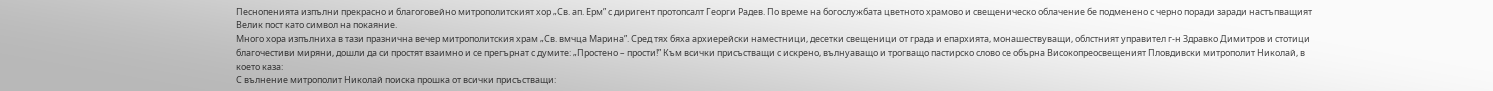Песнопенията изпълни прекрасно и благоговейно митрополитският хор „Св. ап. Ерм” с диригент протопсалт Георги Радев. По време на богослужбата цветното храмово и свещеническо облачение бе подменено с черно поради заради настъпващият Велик пост като символ на покаяние.
Много хора изпълниха в тази празнична вечер митрополитския храм „Св. вмчца Марина”. Сред тях бяха архиерейски наместници, десетки свещеници от града и епархията, монашествуващи, облстният управител г-н Здравко Димитров и стотици благочестиви миряни, дошли да си простят взаимно и се прегърнат с думите: „Простено – прости!” Към всички присъстващи с искрено, вълнуаващо и трогващо пастирско слово се обърна Високопреосвещеният Пловдивски митрополит Николай, в което каза:
С вълнение митрополит Николай поиска прошка от всички присъстващи: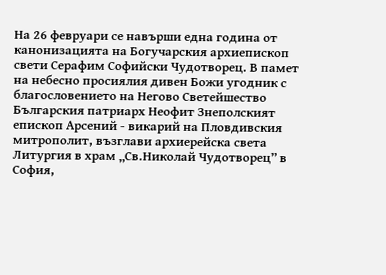На 26 февруари се навърши една година от канонизацията на Богучарския архиепископ свети Серафим Софийски Чудотворец. В памет на небесно просиялия дивен Божи угодник с благословението на Негово Светейшество Българския патриарх Неофит Знеполският епископ Арсений - викарий на Пловдивския митрополит, възглави архиерейска света Литургия в храм „Св.Николай Чудотворец” в София,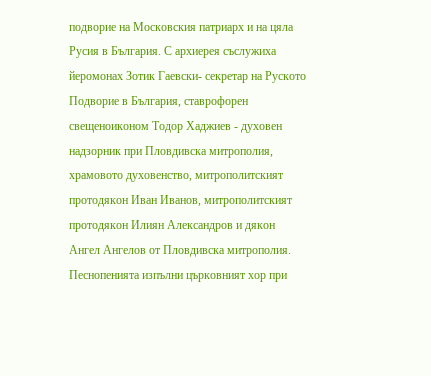подворие на Московския патриарх и на цяла Русия в България. С архиерея съслужиха йеромонах Зотик Гаевски- секретар на Руското Подворие в България, ставрофорен свещеноиконом Тодор Хаджиев - духовен надзорник при Пловдивска митрополия, храмовото духовенство, митрополитският протодякон Иван Иванов, митрополитският протодякон Илиян Александров и дякон Ангел Ангелов от Пловдивска митрополия. Песнопенията изпълни църковният хор при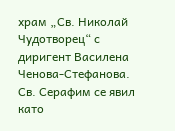храм „Св. Николай Чудотворец“ с диригент Василена Ченова-Стефанова.
Св. Серафим се явил като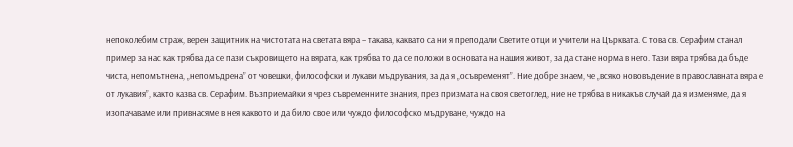непоколебим страж, верен защитник на чистотата на светата вяра – такава, каквато са ни я преподали Светите отци и учители на Църквата. С това св. Серафим станал пример за нас как трябва да се пази съкровището на вярата, как трябва то да се положи в основата на нашия живот, за да стане норма в него. Тази вяра трябва да бъде чиста, непомътнена, „непомъдрена” от човешки, философски и лукави мъдрувания, за да я „осъвременят”. Ние добре знаем, че „всяко нововъдение в православната вяра е от лукавия”, както казва св. Серафим. Възприемайки я чрез съвременните знания, през призмата на своя светоглед, ние не трябва в никакъв случай да я изменяме, да я изопачаваме или привнасяме в нея каквото и да било свое или чуждо философско мъдруване, чуждо на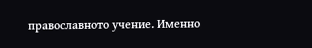православното учение. Именно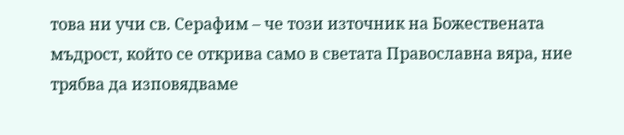това ни учи св. Серафим – че този източник на Божествената мъдрост, който се открива само в светата Православна вяра, ние трябва да изповядваме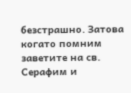безстрашно. Затова когато помним заветите на св. Серафим и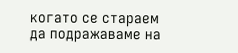когато се стараем да подражаваме на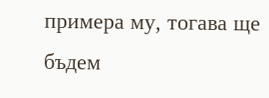примера му, тогава ще бъдем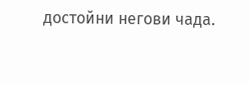достойни негови чада.